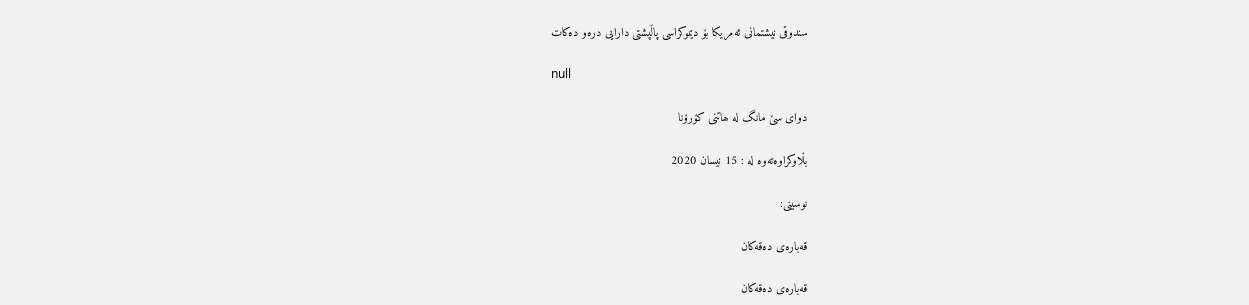سندوقی نیشتمانی ئەمریکا بۆ دیموکراسی پاڵپشتی دارایی درەو دەکات

null

دوای سێ مانگ لە ھاتنی کۆرۆنا

بڵاوکراوەتەوە لە : 15 نیسان 2020

نوسینی:

قەبارەی دەقەکان

قەبارەی دەقەکان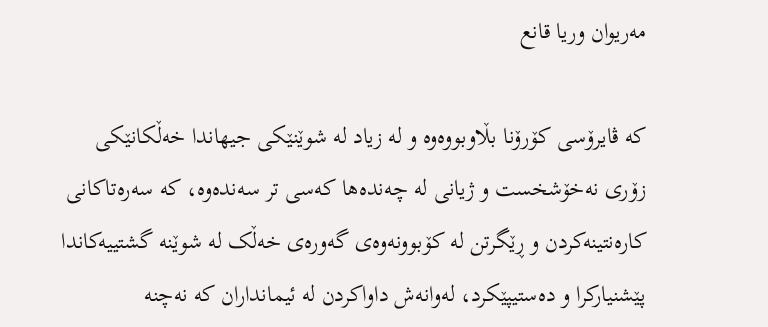مەریوان وریا قانع

کە ڤایرۆسی کۆرۆنا بڵاوبووەوە و لە زیاد لە شوێنێکی جیھاندا خەڵکانێکی زۆری نەخۆشخست و ژیانی لە چەندەھا کەسی تر سەندەوە، کە سەرەتاکانی کارەنتینەکردن و ڕێگرتن لە کۆبوونەوەی گەورەی خەڵک لە شوێنە گشتییەکاندا پێشنیارکرا و دەستیپێکرد، لەوانەش داواکردن لە ئیمانداران کە نەچنە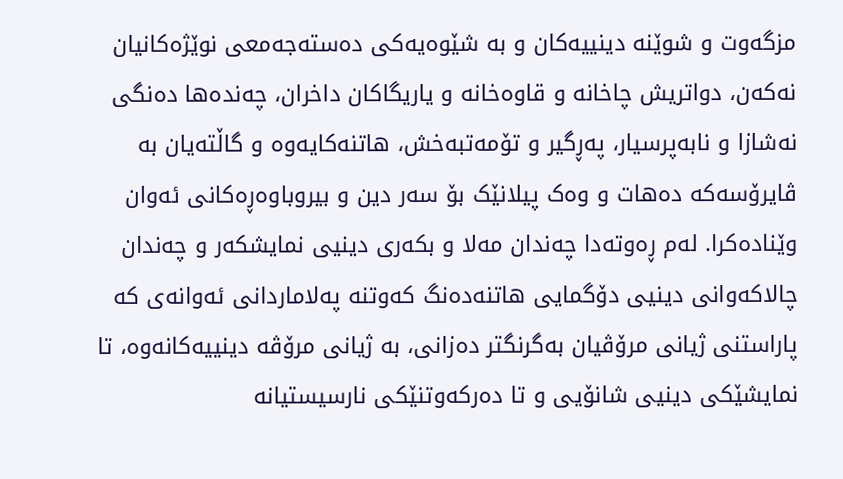مزگەوت و شوێنە دینییەکان و بە شێوەیەکی دەستەجەمعی نوێژەکانیان نەکەن، دواتریش چاخانە و قاوەخانە و یاریگاکان داخران، چەندەھا دەنگی نەشازا و نابەپرسیار، پەڕگیر و تۆمەتبەخش، ھاتنەکایەوە و گاڵتەیان بە ڤایرۆسەکە دەھات و وەک پیلانێک بۆ سەر دین و بیروباوەڕەکانی ئەوان وێنادەکرا. لەم ڕەوتەدا چەندان مەلا و بکەری دینیی نمایشکەر و چەندان چالاکەوانی دینیی دۆگمایی ھاتنەدەنگ کەوتنە پەلاماردانی ئەوانەی کە پاراستنی ژیانی مرۆڤیان بەگرنگتر دەزانی، بە ژیانی مرۆڤە دینییەکانەوە، تا نمایشێکی دینیی شانۆیی و تا دەرکەوتنێکی نارسیستیانە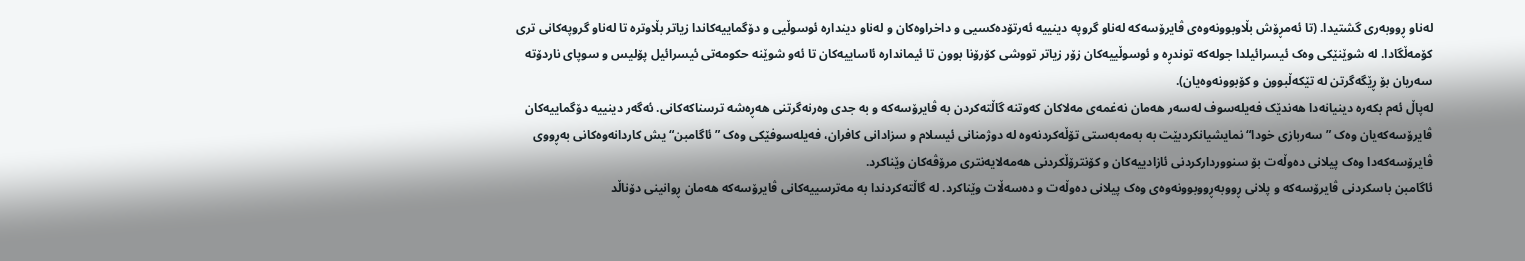لەناو ڕووبەری گشتیدا. (تا ئەمڕۆش بڵاوبوونەوەی ڤایرۆسەکە لەناو گروپە دینییە ئەرتۆدەکسیی و داخراوەکان و لەناو دیندارە ئوسوڵیی و دۆگماییەکاندا زیاتر بڵاوترە تا لەناو گروپەکانی تری کۆمەڵگادا. لە شوێنێکی وەک ئیسرائیلدا جولەکە توندڕە و ئوسوڵییەکان زۆر زیاتر تووشی کۆرۆنا بوون تا ئیماندارە ئاساییەکان تا ئەو شوێنە حکومەتی ئیسرائیل پۆلیس و سوپای ناردۆتە سەریان بۆ ڕێگەگرتن لە تێکەڵبوون و کۆبوونەوەیان).
لەپاڵ ئەم بکەرە دینیانەدا ھەندێک فەیلەسوف لەسەر ھەمان نەغمەی مەلاکان کەوتنە گاڵتەکردن بە ڤایرۆسەکە و بە جدی وەرنەگرتنی ھەڕەشە ترسناکەکانی. ئەگەر دینییە دۆگماییەکان ڤایرۆسەکەیان وەک ”سەربازی خودا“ نمایشیانکردبێت بە بەمەبەستی تۆڵەکردنەوە لە دوژمنانی ئیسلام و سزادانی کافران، فەیلەسوفێکی وەک ”ئاگامبن“یش کاردانەوەکانی بەڕووی ڤایرۆسەکەدا وەک پیلانی دەوڵەت بۆ سنووردارکردنی ئازادییەکان و کۆنترۆڵکردنی ھەمەلایەنتری مرۆڤەکان وێناکرد.
ئاگامبن باسکردنی ڤایرۆسەکە و پلانی ڕووبەڕووبوونەوەی وەک پیلانی دەوڵەت و دەسەڵات وێناکرد. لە گاڵتەکردندا بە مەترسییەکانی ڤایرۆسەکە ھەمان ڕوانینی دۆناڵد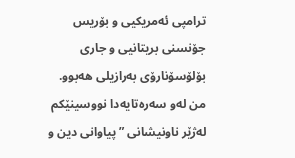ترامپی ئەمريکیی و بۆریس جۆنسنی بریتانیی و جاری بۆلۆسۆنارۆی بەرازیلی ھەبوو.
من لەو سەرەتایەدا نووسینێکم لەژێر ناونیشانی ”پیاوانی دین و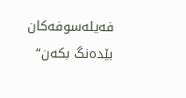فەیلەسوفەکان بێدەنگ بکەن“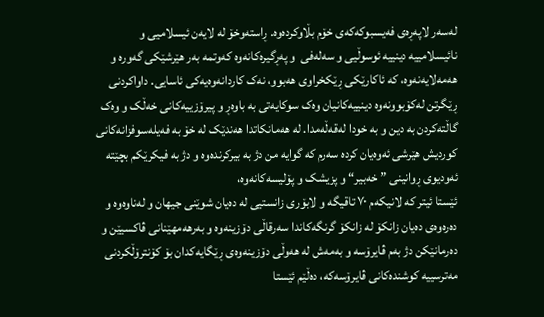لەسەر لاپەڕەی فەیسبوکەکەی خۆم بڵاوکردەوە. ڕاستەوخۆ لە لایەن ئیسلامیی و نائیسلامییە دینییە ئوسوڵیی و سەلەفی  و پەڕگیرەکانەوە کەوتمە بەر ھێرشێکی گەورە و ھەمەلایەنەوە، کە ئاکارێکی ڕێکخراوی ھەبوو، نەک کاردانەوەیەکی ئاسایی. داواکردنی ڕێگرتن لەکۆبوونەوە دینییەکانیان وەک سوکایەتی بە باوەڕ و پیرۆزییەکانی خەڵک و وەک گاڵتەکردن بە دین و بە خودا لەقەڵەمدا. لە ھەمانکاتدا ھەندێک لە خۆ بە فەیلەسوفزانەکانی کوردیش ھێرشی ئەوەیان کردە سەرم کە گوایە من دژ بە بیرکرندەوە و دژ بە فیکرێکم بچێتە ئەودیوی ڕوانینی ”خەبیر“ و پزیشک و پۆلیسەکانەوە،
ئێستا ئیتر کە لانیکەم ٧٠ تاقیگە و لابۆری زانستیی لە دەیان شوێنی جیھان و لەناوەوە و دەرەوەی دەیان زانکۆ لە زانکۆ گرنگەکاندا سەرقاڵی دۆزینەوە و بەرھەمھێنانی ڤاکسیێن و دەرمانێکن دژ بەم ڤایرۆسە و بەمەش لە ھەوڵی دۆزینەوەی ڕێگایەکدان بۆ کۆنترۆڵکردنی مەترسییە کوشندەکانی ڤایرۆسەكە، دەڵێم ئێستا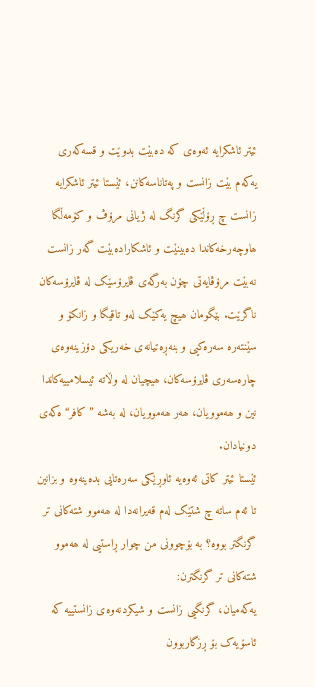ئیتر ئاشکرایە ئەوەی کە دەبێت بدوێت و قسەکەری یەکەم بێت زانست و پەتاناسەکانن، ئێستا ئیتر ئاشکرایە زانست چ ڕۆڵێکی گرنگ لە ژیانی مرۆڤ و کۆمەڵگا ھاوچەرخەکاندا دەبینێت و ئاشکارادەبێت گەر زانست نەبێت مرۆڤایەتی چۆن بەرگەی ڤایرۆسێک لە ڤایرۆسەکان ناگرێت. بێگومان ھیچ یەکێک لەو تاقیگا و زانکۆ و سێنتەرە سەرەکیی و بنەڕەتیانەی خەریکی دۆزینەوەی چارەسەری ڤایرۆسەکان، ھیچیان لە وڵاتە ئیسلامییەکاندا نین و ھەموویان، ھەر ھەموویان، لە بەشە ”کافر“ەکەی دونیادان.
ئێستا ئیتر کاتی ئەوەیە ئاوڕێکی سەرەتایی بدەینەوە و بزانین تا ئەم ساتە چ شتێک لەم قەیرانەدا لە ھەموو شتەکانی تر گرنگتر بووە؟ بە بۆچوونی من چوار ڕاستیی لە ھەموو شتەکانی تر گرنگترن:
یەکەمیان، گرنگیی زانست و شیکردنەوەی زانستییە کە ئاسۆیەک بۆ ڕزگاربوون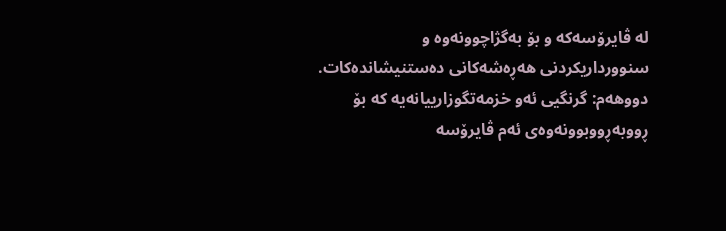لە ڤایرۆسەکە و بۆ بەگژاچوونەوە و سنوورداریکردنی ھەڕەشەکانی دەستنیشاندەکات.
دووھەم: گرنگیی ئەو خزمەتگوزارییانەیە کە بۆ ڕووبەڕووبوونەوەی ئەم ڤایرۆسە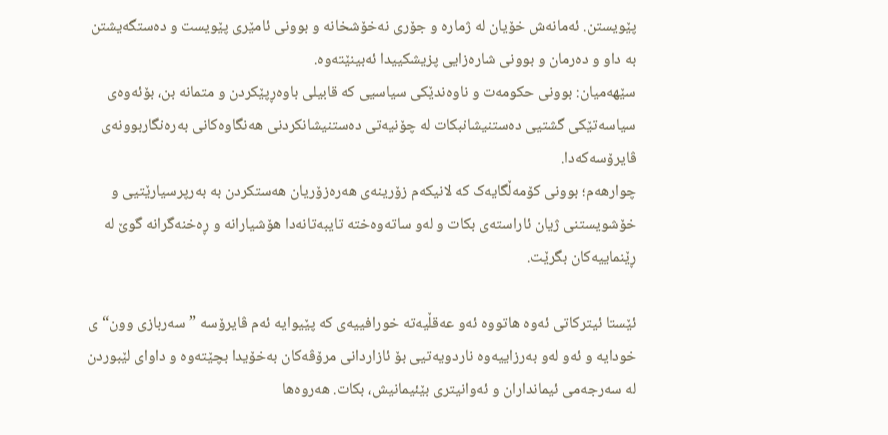پێویستن. ئەمانەش خۆیان لە ژمارە و جۆری نەخۆشخانە و بوونی ئامێری پێویست و دەستگەیشتن بە داو و دەرمان و بوونی شارەزایی پزیشکییدا ئەبینێتەوە.
سێھەمیان: بوونی حکومەت و ناوەندێکی سیاسیی کە قابیلی باوەڕپێکردن و متمانە بن، بۆئەوەی سیاسەتێکی گشتیی دەستنیشانبکات لە چۆنیەتی دەستنیشانکردنی ھەنگاوەکانی بەرەنگاربوونەی ڤایرۆسەکەدا.
چوارھەم؛ بوونی کۆمەڵگایەک کە لانیکەم زۆرینەی ھەرەزۆریان ھەستکردن بە بەرپرسیارێتیی و خۆشویستنی ژیان ئاراستەی بکات و لەو ساتەوەختە تایبەتانەدا ھۆشیارانە و ڕەخنەگرانە گوێ لە ڕێنماییەکان بگرێت.

ئێستا ئیترکاتی ئەوە ھاتووە ئەو عەقڵیەتە خورافییەی کە پێیوایە ئەم ڤایرۆسە ”سەربازی وون“ی خودایە و ئەو لەو بەرزاییەوە ناردویەتیی بۆ ئازاردانی مرۆڤەکان بەخۆیدا بچێتەوە و داوای لێبوردن لە سەرجەمی ئیمانداران و ئەوانیتری بێئیمانیش، بکات. ھەروەھا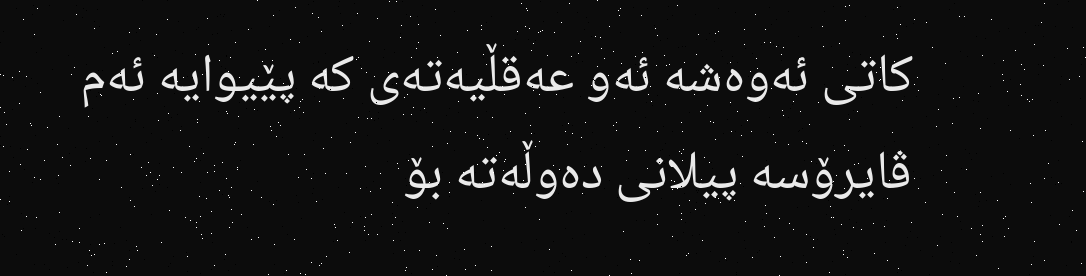کاتی ئەوەشە ئەو عەقڵیەتەی کە پێیوایە ئەم ڤایرۆسە پیلانی دەوڵەتە بۆ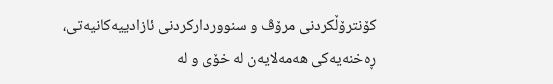کۆنترۆڵکردنی مرۆڤ و سنووردارکردنی ئازادییەکانیەتی، ڕەخنەیەکی ھەمەلایەن لە خۆی و لە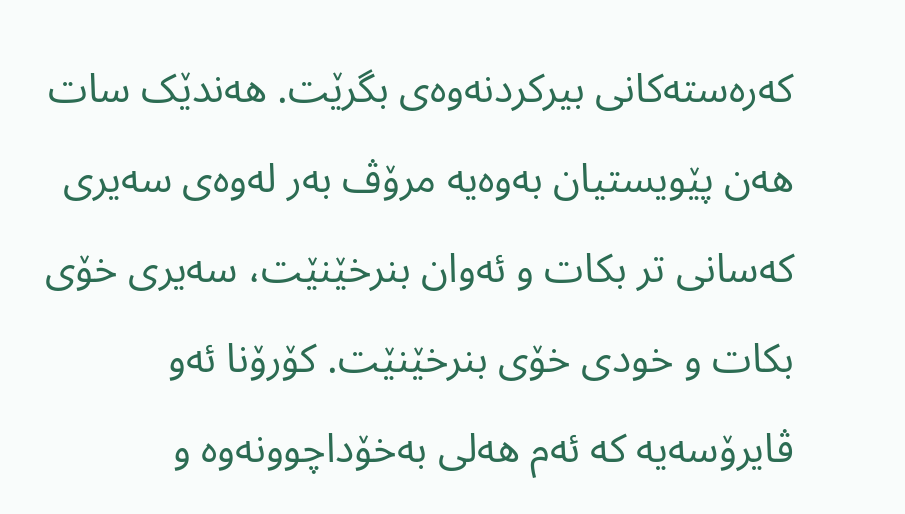کەرەستەکانی بیرکردنەوەی بگرێت. ھەندێک سات ھەن پێویستیان بەوەیە مرۆڤ بەر لەوەی سەیری کەسانی تر بکات و ئەوان بنرخێنێت، سەیری خۆی بکات و خودی خۆی بنرخێنێت. کۆرۆنا ئەو ڤایرۆسەیە کە ئەم ھەلی بەخۆداچوونەوە و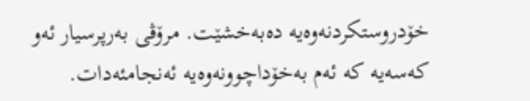خۆدروستکردنەوەیە دەبەخشێت. مرۆڤی بەرپرسیار ئەو کەسەیە کە ئەم بەخۆداچوونەوەیە ئەنجامئەدات.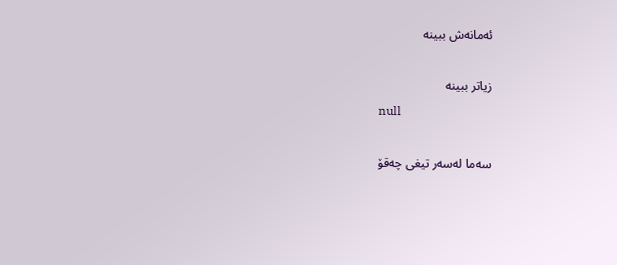ئەمانەش ببینە

زیاتر ببینە
null

سەما لەسەر تیغى چەقۆ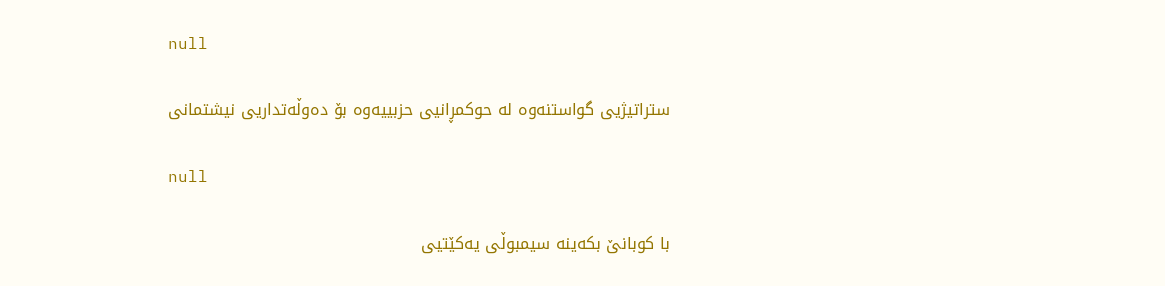null

ستراتیژیی گواستنەوە لە حوکمڕانیی حزبییەوە بۆ دەوڵەتداریی نیشتمانی

null

با کوبانێ بکەینە سیمبوڵی یەکێتیی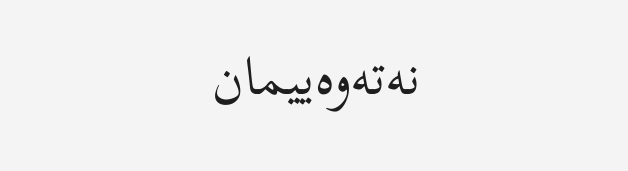نەتەوەییمان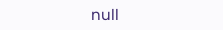null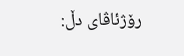رۆژئاڤای دڵ: